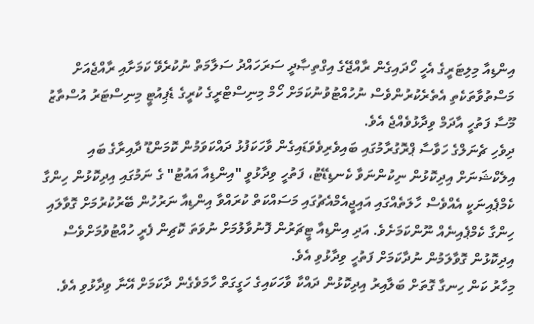އިންޑިއާ މިލިޓަރީގެ އެހީ ހޯދައިގެން ރާއްޖޭގެ އިގްތިޞާދީ ސަރަހައްދު ސަލާމަތް ނުކުރެވޭ ކަމަށާއި ރާއްޖެއަށް މަސްތުވާތަކެތި އެތެރެކުރުންވެސް ނުހުއްޓުވުނުކަމަށް ހޯމް މިނިސްޓްރީގެ ކުރީގެ ޑެޕިއުޓީ މިނިސްޓަރު އުސްތާޒު މޫސާ ފަތުހީ އާދަމް ވިދާޅުވެއްޖެ އެވެ.
ދިވެހި ޗެނަލްގެ ހަވާސާ ޕްރޮގުރާމުގައި ބައިވެރިވެވަޑައިގެން ވާހަކަފުޅު ދައްކަވަމުން ކޮމަންޑޫ ދާއިރާގެ ބައި އިލެކްޝަނަށް އިދިކޮޅުން ނިކުންނަވާ ކެނޑިޑޭޓު، ފަތުހީ ވިދާޅުވީ "އިންޑިއާ އައުޓު" ގެ ނަމުގައި އިދިކޮޅުން ހިންގާ ކެމްޕެއިނަކީ އެއްވެސް ހާލަތެއްގައި އައިޖީއެމްއެޗުގައި މަސައްކަތް ކުރައްވާ އިންޑިއާ ނަރުހުން ބޭރުކުރުމަށް ގޮވާލައި ހިންގާ ކެމްޕެއިނެއް ނޫންކަމަށެވެ. އަދި އިންޑިއާ ޓީޗަރުން ފޮނުވާލުމަށް ނުވަތަ ކޮޗިން ފެރީ ހުއްޓުވުމަށްވެސް އިދިކޮޅުން ގޮވާލަމުން ނުދާކަމަށް ފަތުހީ ވިދާޅުވި އެވެ.
މިހާރު ކަން ހިނގާ ގޮތަށް ބަލާއިރު އިދިކޮޅުން ދައްކާ ވާހަކައިގެ ހަގީގަތް ހާމަވެގެން ދާކަމަށް އޭނާ ވިދާޅުވި އެވެ.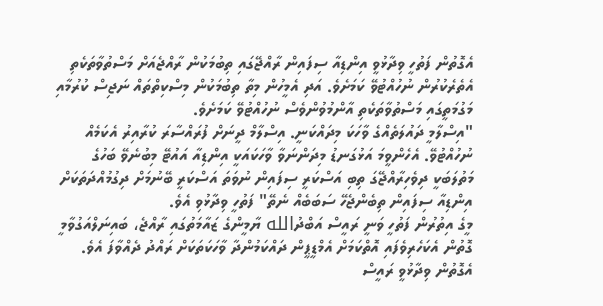އެގޮތުން ފަތުހީ ވިދާޅުވީ އިންޑިއާ ސިފައިން ރާއްޖޭގައި ތިބުމަކުން ރާއްޖެއަށް މަސްތުވާތަކެތި އެތެރެކުރުން ނުހުއްޓުވޭ ކަމަށެވެ. އަދި އެމީހުން މިތާ ތިބުމަކުން މިސްކިތްތައް ނަޖިސް ކުރުމާއި މަގުމަތީގައި މަސްތުވާތަކެތި އާންމުވުންވެސް ނުހުއްޓުވޭ ކަމަށެވެ.
"އިސްލާމީ ދައުލަތެއްގެ ވާހަކަ މިދައްކަނީ. އިސްލާމް ދީނަށް ފުރައްސާރަ ކުރާއިރު އެކަމެއް ނުހުއްޓުވޭ. އެހެންވީމަ އަޅުގަނޑު މިދަންނަވާ ވާހަކައަކީ އިންޑިއާ އައުޓޭ މިބުނެވޭ ބަހުގެ މަތުލަބަކީ ދިވެހިރާއްޖޭގަ ތިބި އަސްކަރީ ސިފައިން ނުވަތަ އަސްކަރީ ބޭނުމަށް ދިގުމުއްދަތަކަށް އިންޑިއާ ސިފައިން ތިބެންޖެހޭ ސަބަބެއް ނެތޭ" ފަތުހީ ވިދާޅުވި އެވެ.
މީގެ އިތުރުން ފަތުހީ ވަނީ ރައީސް އަބްދުالله ޔާމީންގެ ޒައާމަތުގައި ރާއްޖެ، ބައިނަލްއަގުވާމީ ގޮތުން އެކަހެރިވެފައި އޮތްކަމަށް އެމްޑީޕީން ދައްކަމުންދާ ވާހަކަތަކަށް ރައްދު ދެއްވާފަ އެވެ. އެގޮތުން ވިދާޅުވީ ރައީސް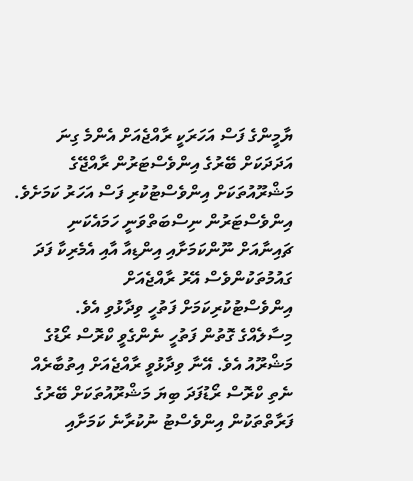ޔާމީންގެ ފަސް އަހަރަކީ ރާއްޖެއަށް އެންމެ ގިނަ އަދަދަކަށް ބޭރުގެ އިންވެސްޓަރުން ރާއްޖޭގެ މަޝްރޫއުތަކަށް އިންވެސްޓުކުރި ފަސް އަހަރު ކަމަށެވެ. އިންވެސްޓަރުން ނިސްބަތްވަނީ ހަމައެކަނި ޗައިނާއަށް ނޫންކަމަށާއި އިންޑިއާ އާއި އެމެރިކާ ފަދަ ގައުމުތަކުންވެސް އޭރު ރާއްޖެއަށް އިންވެސްޓުކުރިކަމަށް ފަތުހީ ވިދާޅުވި އެވެ.
މިސާލެއްގެ ގޮތުން ފަތުހީ ނެންގެވީ ކްރޮސް ރޯޑުގެ މަޝްރޫއު އެވެ. އޭނާ ވިދާޅުވީ ރާއްޖެއަށް އިތުބާރެއް ނެތި ކްރޮސް ރޯޑުފަދަ ބިޔަ މަޝްރޫއުތަކަށް ބޭރުގެ ފަރާތްތަކުން އިންވެސްޓު ނުކުރާނެ ކަމަށާއި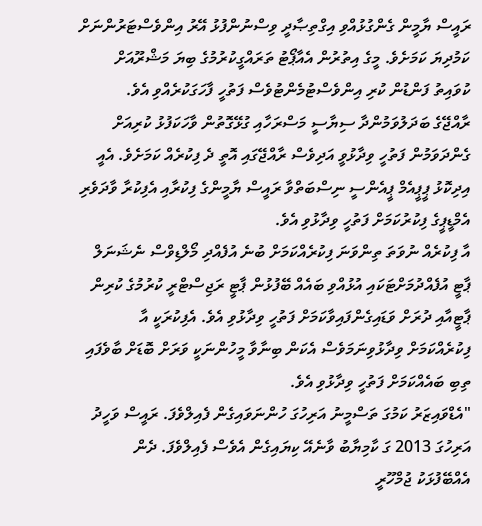ރައީސް ޔާމީން ގެންގުޅުއްވި އިގްތިޞާދީ ވިސްނުންފުޅު އޭރު އިންވެސްޓަރުންނަށް ކަމުދިޔަ ކަމަށެވެ. މީގެ އިތުރުން އެއާޕޯޓު ތަރައްގީކުރުމުގެ ބިޔަ މަޝްރޫއަށް ކުވައިތު ފަންޑުން ކުރި އިންވެސްޓުމެންޓުވެސް ފަތުހީ ފާހަގަކުރެއްވި އެވެ.
ރާއްޖޭގެ ބަދަލުވަމުންދާ ސިޔާސީ މަސްރަހާއި ގުޅޭގޮތުން ވާހަކަފުޅު ކުރިއަށް ގެންދަވަމުން ފަތުހީ ވިދާޅުވީ އަދިވެސް ރާއްޖޭގައި އޮތީ ދެ ފިކުރެއް ކަމަށެވެ. އެއީ އިދިކޮޅު ޕީޕީއެމް ޕީއެންސީ ނިސްބަތްވާ ރައީސް ޔާމީންގެ ފިކުރާއި އެފިކުރާ ވާދަވެރި އެމްޑީޕީގެ ފިކުރުކަމަށް ފަތުހީ ވިދާޅުވި އެވެ.
އާ ފިކުރެއް ނުވަތަ ތިންވަނަ ފިކުރެއްކަމަށް ބުނެ އުފެއްދި މޯލްޑިވްސް ނެޝަނަލް ޕާޓީ އުފެއްދުމަށްޓަކައި އުޅުއްވި ބައެއް ބޭފުޅުން ޕާޓީ ރަޖިސްޓްރީ ކުރުމުގެ ކުރިން ޕާޓީއާއި ދުރަށް ވަޑައިގެންފައިވާކަމަށް ފަތުހީ ވިދާޅުވި އެވެ. އެފިކުރަކީ އާ ފިކުރެއްކަމަށް ވިދާޅުވިނަމަވެސް އެކަން ބިނާވާ މީހުންނަކީ ވަރަށް ބޮޑަށް ބާވެފައި ތިބި ބައެއްކަމަށް ފަތުހީ ވިދާޅުވި އެވެ.
"އެޑްވައިޒަރު ކަމުގަ ތަސްމީނު އަރިހުގަ ހުންނަވައިގެން ފެއިލްވެފަ. ރައީސް ވަހީދު އަރިހުގަ 2013 ގަ ކާމިޔާބު ވާނެއޭ ކިޔައިގެން އެވެސް ފެއިލްވެފަ. ދެން އެއްބޭފުޅަކު ޖުމްހޫރީ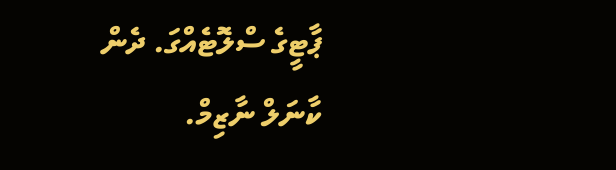ޕާޓީގެ ސްލޮޓެއްގަ. ދެން ކާނަލް ނާޒިމް.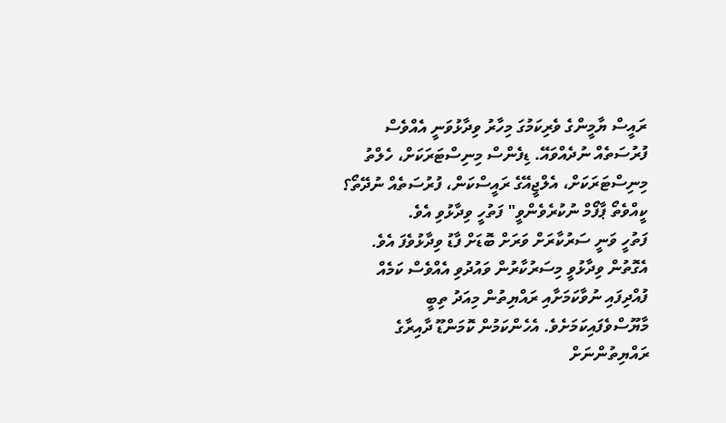ރައީސް ޔާމީންގެ ވެރިކަމުގަ މިހާރު ވިދާޅުވަނީ އެއްވެސް ފުރުސަތެއް ނުދެއްވައޭ. ޑިފެންސް މިނިސްޓަރަކަށް، ހެލްތު މިނިސްޓަރަކަށް، އެލްޖީއޭގެ ރައީސްކަން، ފުރުސަތެއް ނުދޭތޯ؟ ކީއްވެތޯ ޕާފޯމް ނުކުރެވެންވީ" ފަތުހީ ވިދާޅުވި އެވެ.
ފަތުހީ ވަނީ ސަރުކާރަށް ވަރަށް ބޮޑަށް ފާޑު ވިދާޅުވެފަ އެވެ. އެގޮތުން ވިދާޅުވީ މިސަރުކާރުން ވައުދުވި އެއްވެސް ކަމެއް ފުއްދިފައި ނުވާކަމަށާއި ރައްޔިތުން މިއަދު ތިބީ މާޔޫސްވެފައިކަމަށެވެ. އެހެންކަމުން ކޮމަންޑޫ ދާއިރާގެ ރައްޔިތުންނަށް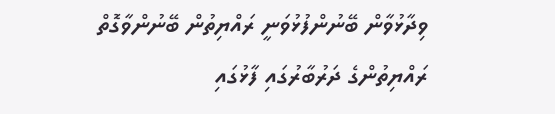ވިދާޅުވާން ބޭނުންފުޅުވަނީ ރައްޔިތުން ބޭނުންވާގޮތް ރައްޔިތުންގެ ދަރުބާރުގައި ފާޅުގައި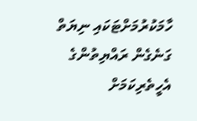ހާމަކުރުމަށްޓަކައި ނިޔަތް ގަނެގެން ރައްޔިތުންގެ އެހީތެރިކަމަށް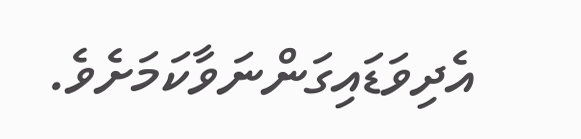އެދިވަޑައިގަންނަވާކަމަށެވެ.